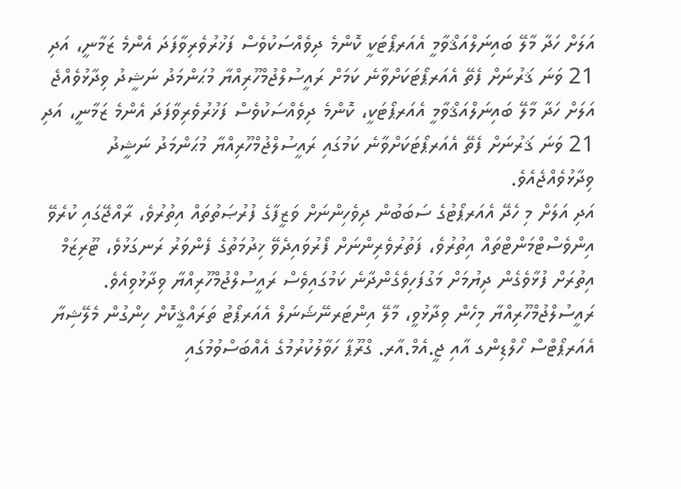އަލަށް ހަދާ މާލޭ ބައިނަލްއަޤްވާމީ އެއަރޕޯޓަކީ ކޮންމެ ދިވެއްސަކުވެސް ފަޚުރުވެރިވާފަދަ އެންމެ ޒަމާނީ، އަދި 21 ވަނަ ޤަރުނަށް ފެތޭ އެއަރޕޯޓަކަށްވާނެ ކަމަށް ރައީސުލްޖުމްހޫރިއްޔާ މުޙަންމަދު ނަޝީދު ވިދާޅުވެއްޖެ
އަލަށް ހަދާ މާލޭ ބައިނަލްއަޤްވާމީ އެއަރޕޯޓަކީ، ކޮންމެ ދިވެއްސަކުވެސް ފަޚުރުވެރިވާފަދަ އެންމެ ޒަމާނީ، އަދި 21 ވަނަ ޤަރުނަށް ފެތޭ އެއަރޕޯޓަކަށްވާނެ ކަމުގައި ރައީސުލްޖުމްހޫރިއްޔާ މުޙަންމަދު ނަޝީދު ވިދާޅުވެއްޖެއެވެ.
އަދި އަލަށް މި ހެދޭ އެއަރޕޯޓުގެ ސަބަބުން ދިވެހިންނަށް ވަޒީފާގެ ފުރުޞަތުތައް އިތުރުވެ، ރާއްޖޭގައި ކުރެވޭ އިންވެސްޓްމަންޓްތައް އިތުރުވެ، ފަތުރުވެރިންނަށް ފޯރުވައިދެވޭ ޚިދުމަތުގެ ފެންވަރު ރަނގަޅުވެ، ޓޫރިޒަމް އިތުރަށް ފުޅާވެގެން ދިޔުމަށް މަގުފަހިވެގެންދާނެ ކަމުގައިވެސް ރައީސުލްޖުމްހޫރިއްޔާ ވިދާޅުވިއެވެ. ރައީސުލްޖުމްހޫރިއްޔާ މިހެން ވިދާޅުވީ، މާލޭ އިންޓަރނޭޝަނަލް އެއަރޕޯޓު ތަރައްޤީކޮށް ހިންގުން މެލޭޝިޔާ އެއަރޕޯޓްސް ހޯލްޑިންގ އާއި ޖީ.އެމް.އާރ. ގްރޫޕާ ހަވާލުކުރުމުގެ އެއްބަސްވުމުގައި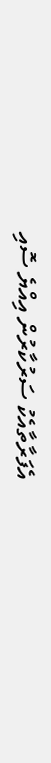އެފަރާތާއެކު ސަރުކާރުން އިއްޔެ ސޮއި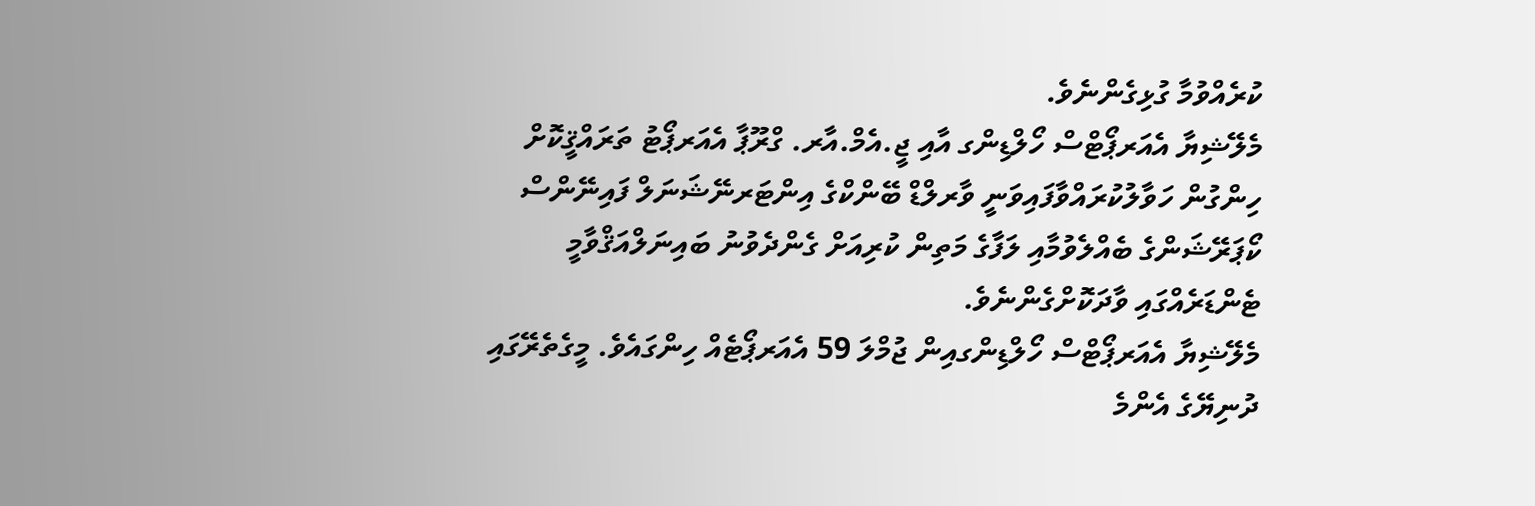ކުރެއްވުމާ ގުޅިގެންނެވެ.
މެލޭޝިޔާ އެއަރޕޯޓްސް ހޯލްޑިންގ އާއި ޖީ.އެމް.އާރ. ގްރޫޕާ އެއަރޕޯޓު ތަރައްޤީކޮށް ހިންގުން ހަވާލުކުރައްވާފައިވަނީ ވާރލްޑް ބޭންކްގެ އިންޓަރނޭޝަނަލް ފައިނޭންސް ކޯޕަރޭޝަންގެ ބެއްލެވުމާއި ލަފާގެ މަތިން ކުރިއަށް ގެންދެވުނު ބައިނަލްއަޤްވާމީ ޓެންޑަރެއްގައި ވާދަކޮށްގެންނެވެ.
މެލޭޝިޔާ އެއަރޕޯޓްސް ހޯލްޑިންގއިން ޖުމްލަ 59 އެއަރޕޯޓެއް ހިންގައެވެ. މީގެތެރޭގައި ދުނިޔޭގެ އެންމެ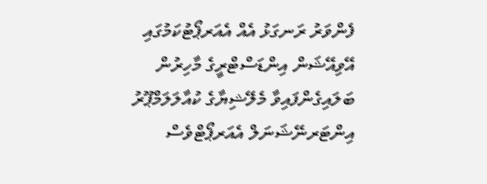ފެންވަރު ރަނގަޅު އެއް އެއަރޕޯޓުކަމުގައި އޭވިއޭޝަން އިންޑަސްޓްރީގެ މާހިރުން ބަލައިގެންފައިވާ މެލޭޝިޔާގެ ކުއާލަލަމްޕޫރު އިންޓަރނޭޝަނަލް އެއަރޕޯޓްވެސް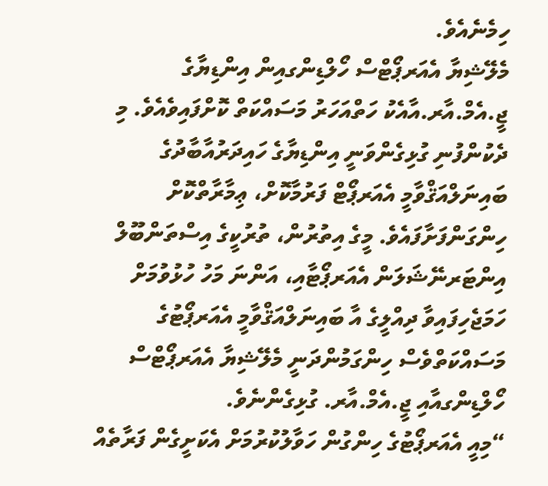ހިމެނެއެވެ.
މެލޭޝިޔާ އެއަރޕޯޓްސް ހޯލްޑިންގއިން އިންޑިޔާގެ ޖީ.އެމް.އާރ.އާއެކު ހަތްއަހަރު މަސައްކަތް ކޮށްފައިވެއެވެ. މި ދެކުންފުނި ގުޅިގެންވަނީ އިންޑިޔާގެ ހައިދަރުއާބާދުގެ ބައިނަލްއަޤްވާމީ އެއަރޕޯޓް ފަރުމާކޮށް، ޢިމާރާތްކޮށް ހިންގަންފަށާފައެވެ. މީގެ އިތުރުން، ތުރުކީގެ އިސްތަންބޫލް އިންޓަރނޭޝަލަން އެއަރޕޯޓާއި، އަންނަ މަހު ހުޅުވުމަށް ހަމަޖެހިފައިވާ ދިއްލީގެ އާ ބައިނަލްއަޤްވާމީ އެއަރޕޯޓުގެ މަސައްކަތްވެސް ހިންގަމުންދަނީ މެލޭޝިޔާ އެއަރޕޯޓްސް ހޯލްޑިންގއާއި ޖީ.އެމް.އާރ. ގުޅިގެންނެވެ.
“މިއީ އެއަރޕޯޓުގެ ހިންގުން ހަވާލުކުރުމަށް އެކަށީގެން ފަރާތެއް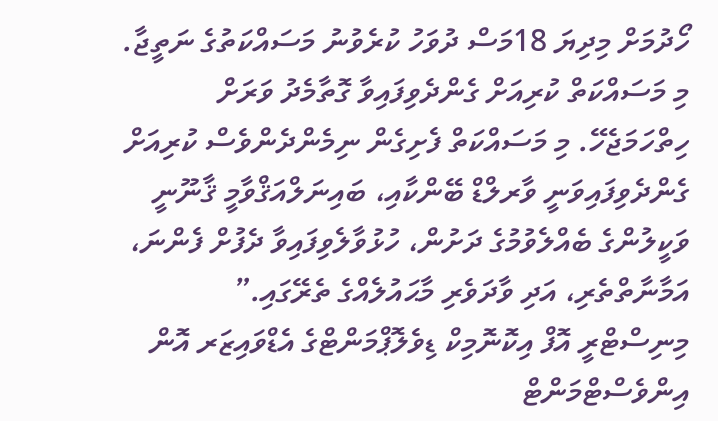ހޯދުމަށް މިދިޔަ 18މަސް ދުވަހު ކުރެވުނު މަސައްކަތުގެ ނަތީޖާ. މި މަސައްކަތް ކުރިއަށް ގެންދެވިފައިވާ ގޮތާމެދު ވަރަށް ހިތްހަމަޖެހޭ. މި މަސައްކަތް ފެށިގެން ނިމެންދެންވެސް ކުރިއަށް ގެންދެވިފައިވަނީ ވާރލްޑް ބޭންކާއި، ބައިނަލްއަޤްވާމީ ޤާނޫނީ ވަކީލުންގެ ބެއްލެވުމުގެ ދަށުން، ހުޅުވާލެވިފައިވާ ދެފުށް ފެންނަ، އަމާނާތްތެރި، އަދި ވާދަވެރި މާޙައުލެއްގެ ތެރޭގައި.” މިނިސްޓްރީ އޮފް އިކޮނޮމިކް ޑިވެލޮޕްމަންޓްގެ އެޑްވައިޒަރ އޮން އިންވެސްޓްމަންޓް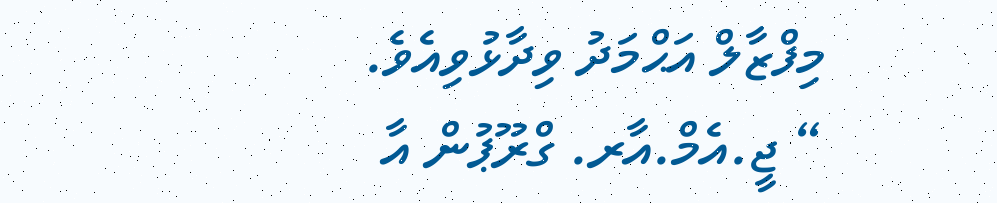މިފްޒާލް އަޙްމަދު ވިދާޅުވިއެވެ.
“ ޖީ.އެމް.އާރ. ގްރޫޕުން އާ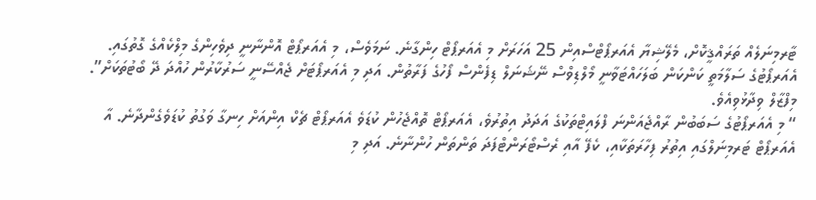ޓާރމިނަލެއް ތަރައްޤީކޮށް، މެލޭޝިޔާ އެއަރޕޯޓްސްއިން 25 އަހަރަށް މި އެއަރޕޯޓް ހިންގާނެ. ނަމަވެސް، މި އެއަރޕޯޓް އޮންނާނީ ދިވެހިންގެ މިލްކެއްގެ ގޮތުގައި. އެއަރޕޯޓުގެ ސަލާމަތީ ކަންކަން ބަލަހައްޓަވާނީ މޯލްޑިވްސް ނޭޝަނަލް ޑިފެންސް ފޯހުގެ ފަރާތުން. އަދި މި އެއަރޕޯޓަށް ޖެއްސޭނީ ސަރުކާރުން ހުއްދަ ދޭ ބޯޓުތަކަށް”. މިފްޒާލް ވިދާޅުވިއެވެ.
“ މި އެއަރޕޯޓުގެ ސަބަބުން ރާއްޖެއަންނަ ފްލައިޓްތަކުގެ އަދަދު އިތުރުވެ، އެއަރޕޯޓް ތޮއްޖެހުން ކުޑަވެ އެއަރޕޯޓް ޗެކް އިންއަށް ހިނގާ ވަގުތު ކުޑަވެގެންދާނެ. އާ އެއަރޕޯޓް ޓަރމިނަލްގައި އިތުރު ފިހާރަތަކާއި، ކެފޭ އާއި ރެސްޓޯރަންޓްފަދަ ތަންތަން ހުންނާނެ. އަދި މި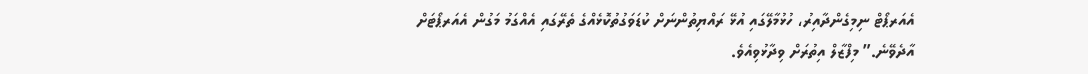އެއަރޕޯޓް ނިމިގެންދާއިރު، ހުޅުމާލޭގައި އުޅޭ ރައްޔިތުންނަށް ކުޑަވަގުތުކޮޅެއްގެ ތެރޭގައި އެއްގަމު މަގުން އެއަރޕޯޓަށް އާދެވޭނެ.” މިފްޒާލް އިތުރަށް ވިދާޅުވިއެވެ.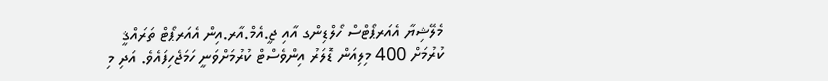މެލޭޝިޔާ އެއަރޕޯޓްސް ހޯލްޑިންގ އާއި ޖީ.އެމް.އާރ.އިން އެއަރޕޯޓް ތަރައްޤީ ކުރުމަށް 400 މިލިއަން ޑޮލަރު އިންވެސްޓް ކުރުމަށްވަނީ ހަމަޖެހިފައެވެ. އަދި މި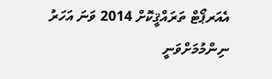އެއަރޕޯޓް ތަރައްޤީކޮށް 2014 ވަނަ އަހަރު ނިންމުމަށްވަނީ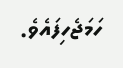ހަމަޖެހިފައެވެ.